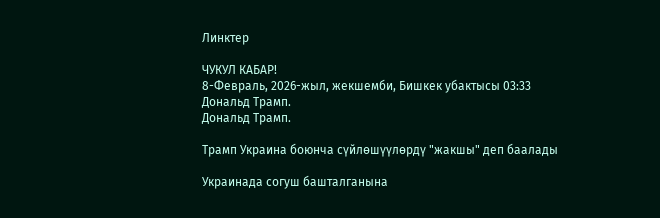Линктер

ЧУКУЛ КАБАР!
8-Февраль, 2026-жыл, жекшемби, Бишкек убактысы 03:33
Дональд Трамп.
Дональд Трамп.

Трамп Украина боюнча сүйлөшүүлөрдү "жакшы" деп баалады

Украинада согуш башталганына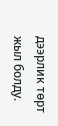дээрлик төрт жыл болду.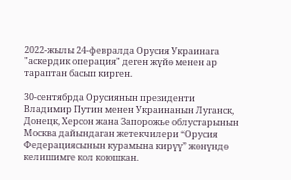2022-жылы 24-февралда Орусия Украинага "аскердик операция" деген жүйө менен ар тараптан басып кирген.

30-сентябрда Орусиянын президенти Владимир Путин менен Украинанын Луганск, Донецк, Херсон жана Запорожье облустарынын Москва дайындаган жетекчилери “Орусия Федерациясынын курамына кирүү” жөнүндө келишимге кол коюшкан.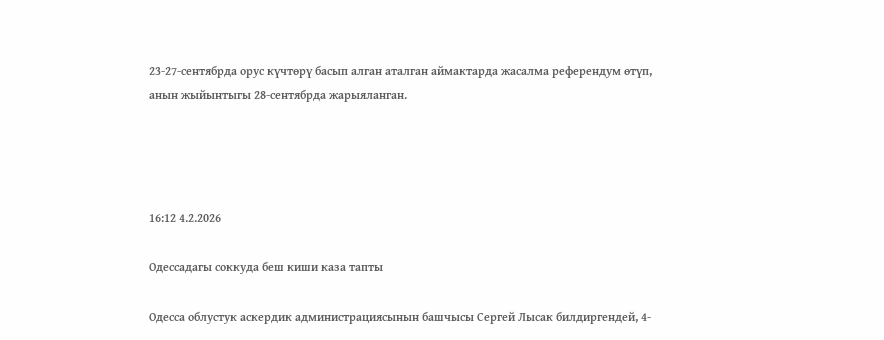23-27-сентябрда орус күчтөрү басып алган аталган аймактарда жасалма референдум өтүп, анын жыйынтыгы 28-сентябрда жарыяланган.




16:12 4.2.2026

Одессадагы соккуда беш киши каза тапты

Одесса облустук аскердик администрациясынын башчысы Сергей Лысак билдиргендей, 4-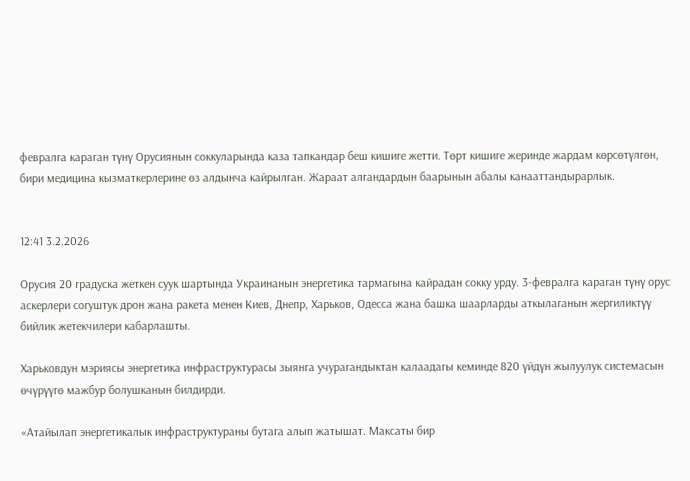февралга караган түнү Орусиянын соккуларында каза тапкандар беш кишиге жетти. Төрт кишиге жеринде жардам көрсөтүлгөн, бири медицина кызматкерлерине өз алдынча кайрылган. Жараат алгандардын баарынын абалы канааттандырарлык.


12:41 3.2.2026

Орусия 20 градуска жеткен суук шартында Украинанын энергетика тармагына кайрадан сокку урду. 3-февралга караган түнү орус аскерлери согуштук дрон жана ракета менен Киев, Днепр, Харьков, Одесса жана башка шаарларды аткылаганын жергиликтүү бийлик жетекчилери кабарлашты.

Харьковдун мэриясы энергетика инфраструктурасы зыянга учурагандыктан калаадагы кеминде 820 үйдүн жылуулук системасын өчүрүүгө мажбур болушканын билдирди.

«Атайылап энергетикалык инфраструктураны бутага алып жатышат. Максаты бир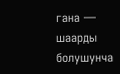гана — шаарды болушунча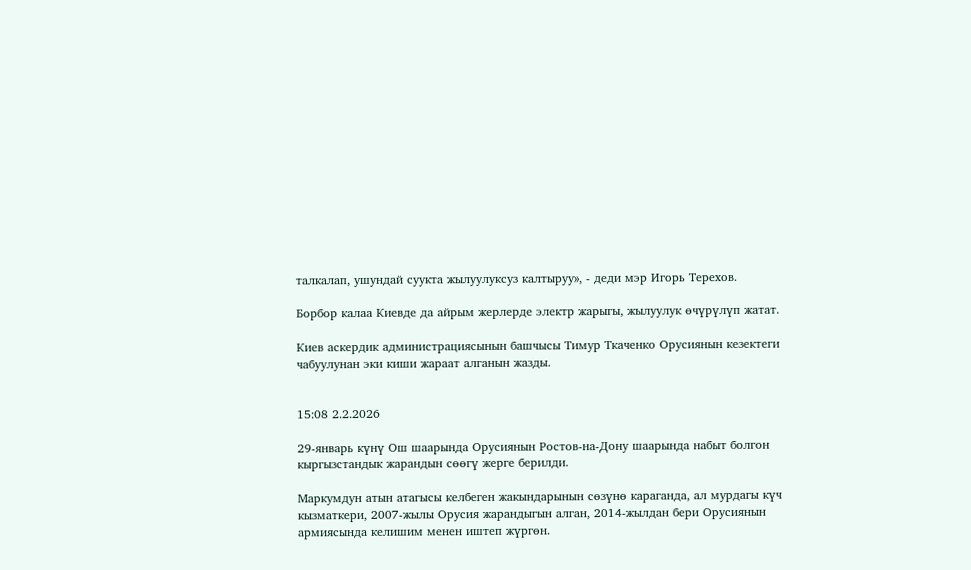талкалап, ушундай суукта жылуулуксуз калтыруу», - деди мэр Игорь Терехов.

Борбор калаа Киевде да айрым жерлерде электр жарыгы, жылуулук өчүрүлүп жатат.

Киев аскердик администрациясынын башчысы Тимур Ткаченко Орусиянын кезектеги чабуулунан эки киши жараат алганын жазды.


15:08 2.2.2026

29-январь күнү Ош шаарында Орусиянын Ростов-на-Дону шаарында набыт болгон кыргызстандык жарандын сөөгү жерге берилди.

Маркумдун атын атагысы келбеген жакындарынын сөзүнө караганда, ал мурдагы күч кызматкери, 2007-жылы Орусия жарандыгын алган, 2014-жылдан бери Орусиянын армиясында келишим менен иштеп жүргөн.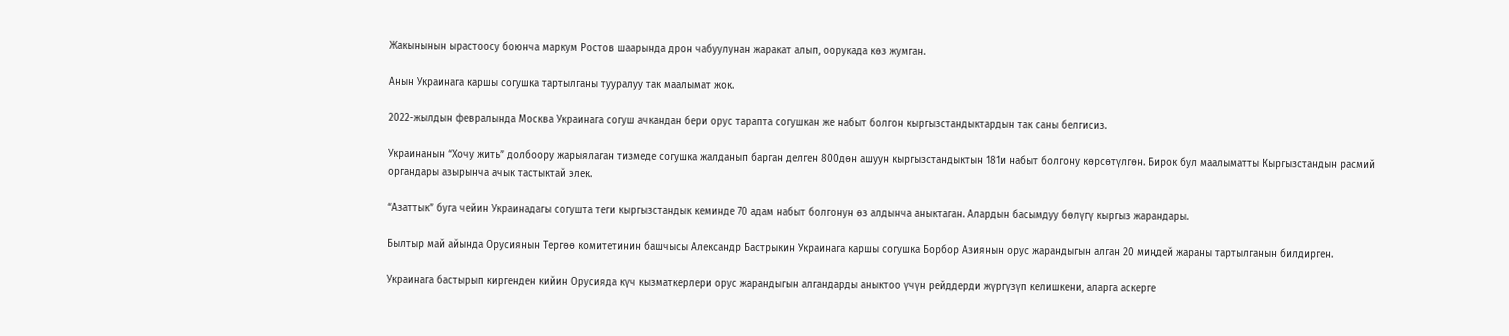Жакынынын ырастоосу боюнча маркум Ростов шаарында дрон чабуулунан жаракат алып, оорукада көз жумган.

Анын Украинага каршы согушка тартылганы тууралуу так маалымат жок.

2022-жылдын февралында Москва Украинага согуш ачкандан бери орус тарапта согушкан же набыт болгон кыргызстандыктардын так саны белгисиз.

Украинанын “Хочу жить” долбоору жарыялаган тизмеде согушка жалданып барган делген 800дөн ашуун кыргызстандыктын 181и набыт болгону көрсөтүлгөн. Бирок бул маалыматты Кыргызстандын расмий органдары азырынча ачык тастыктай элек.

“Азаттык” буга чейин Украинадагы согушта теги кыргызстандык кеминде 70 адам набыт болгонун өз алдынча аныктаган. Алардын басымдуу бөлүгү кыргыз жарандары.

Былтыр май айында Орусиянын Тергөө комитетинин башчысы Александр Бастрыкин Украинага каршы согушка Борбор Азиянын орус жарандыгын алган 20 миңдей жараны тартылганын билдирген.

Украинага бастырып киргенден кийин Орусияда күч кызматкерлери орус жарандыгын алгандарды аныктоо үчүн рейддерди жүргүзүп келишкени, аларга аскерге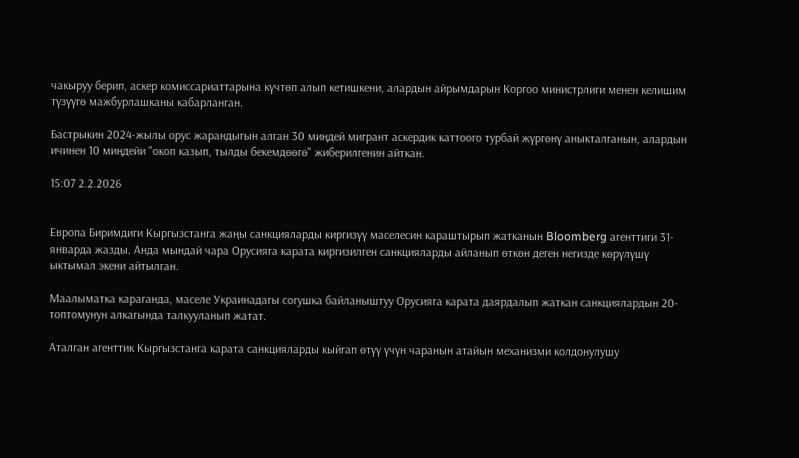чакыруу берип, аскер комиссариаттарына күчтөп алып кетишкени, алардын айрымдарын Коргоо министрлиги менен келишим түзүүгө мажбурлашканы кабарланган.

Бастрыкин 2024-жылы орус жарандыгын алган 30 миңдей мигрант аскердик каттоого турбай жүргөнү аныкталганын, алардын ичинен 10 миңдейи "окоп казып, тылды бекемдөөгө" жиберилгенин айткан.

15:07 2.2.2026


Европа Биримдиги Кыргызстанга жаңы санкцияларды киргизүү маселесин караштырып жатканын Bloomberg агенттиги 31-январда жазды. Анда мындай чара Орусияга карата киргизилген санкцияларды айланып өткөн деген негизде көрүлүшү ыктымал экени айтылган.

Маалыматка караганда, маселе Украинадагы согушка байланыштуу Орусияга карата даярдалып жаткан санкциялардын 20-топтомунун алкагында талкууланып жатат.

Аталган агенттик Кыргызстанга карата санкцияларды кыйгап өтүү үчүн чаранын атайын механизми колдонулушу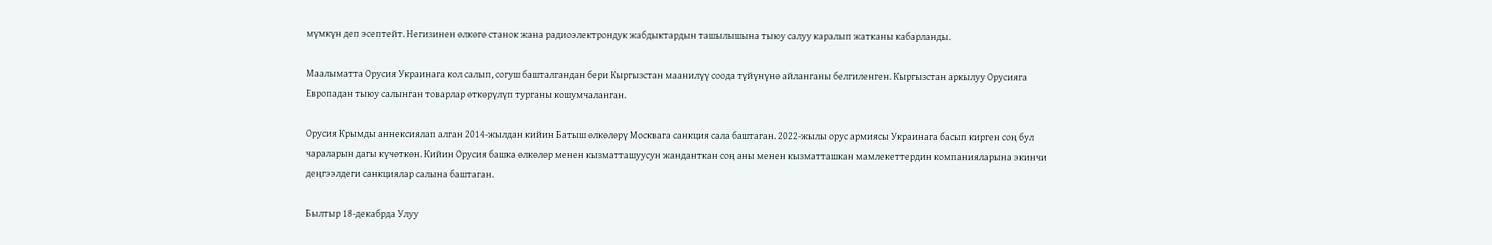мүмкүн деп эсептейт. Негизинен өлкөгө станок жана радиоэлектрондук жабдыктардын ташылышына тыюу салуу каралып жатканы кабарланды.

Маалыматта Орусия Украинага кол салып, согуш башталгандан бери Кыргызстан маанилүү соода түйүнүнө айланганы белгиленген. Кыргызстан аркылуу Орусияга Европадан тыюу салынган товарлар өткөрүлүп турганы кошумчаланган.

Орусия Крымды аннексиялап алган 2014-жылдан кийин Батыш өлкөлөрү Москвага санкция сала баштаган. 2022-жылы орус армиясы Украинага басып кирген соң бул чараларын дагы күчөткөн. Кийин Орусия башка өлкөлөр менен кызматташуусун жанданткан соң аны менен кызматташкан мамлекеттердин компанияларына экинчи деңгээлдеги санкциялар салына баштаган.

Былтыр 18-декабрда Улуу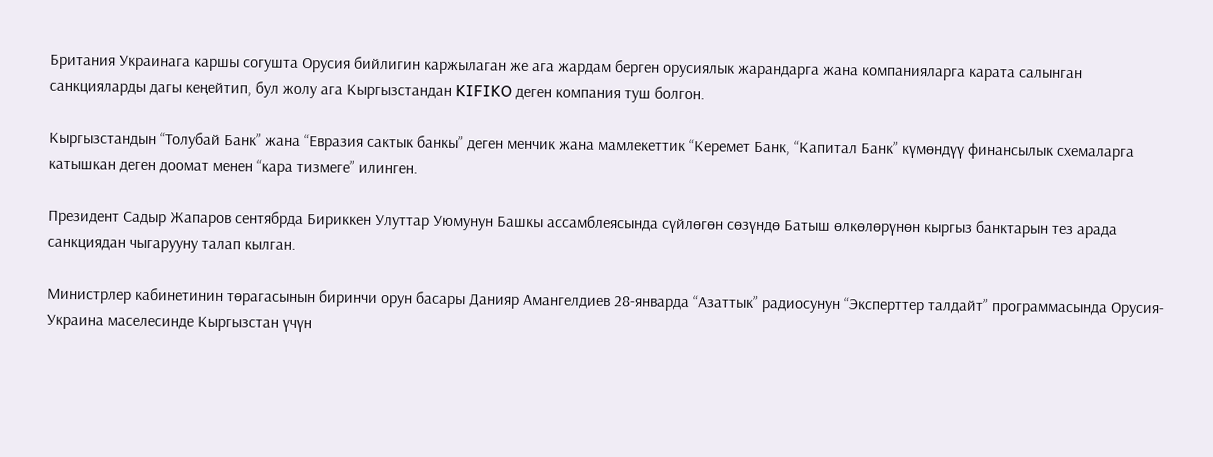Британия Украинага каршы согушта Орусия бийлигин каржылаган же ага жардам берген орусиялык жарандарга жана компанияларга карата салынган санкцияларды дагы кеңейтип, бул жолу ага Кыргызстандан KIFIKO деген компания туш болгон.

Кыргызстандын “Толубай Банк” жана “Евразия сактык банкы” деген менчик жана мамлекеттик “Керемет Банк, “Капитал Банк” күмөндүү финансылык схемаларга катышкан деген доомат менен “кара тизмеге” илинген.

Президент Садыр Жапаров сентябрда Бириккен Улуттар Уюмунун Башкы ассамблеясында сүйлөгөн сөзүндө Батыш өлкөлөрүнөн кыргыз банктарын тез арада санкциядан чыгарууну талап кылган.

Министрлер кабинетинин төрагасынын биринчи орун басары Данияр Амангелдиев 28-январда “Азаттык” радиосунун “Эксперттер талдайт” программасында Орусия-Украина маселесинде Кыргызстан үчүн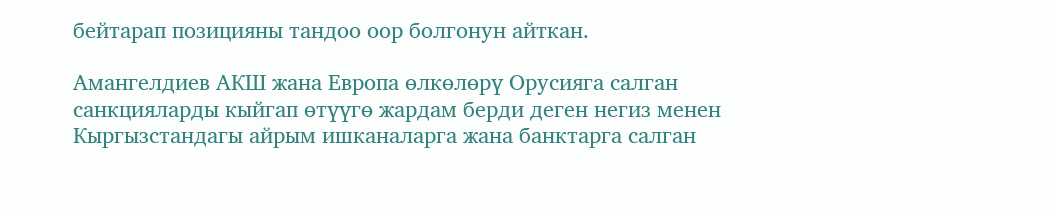бейтарап позицияны тандоо оор болгонун айткан.

Амангелдиев АКШ жана Европа өлкөлөрү Орусияга салган санкцияларды кыйгап өтүүгө жардам берди деген негиз менен Кыргызстандагы айрым ишканаларга жана банктарга салган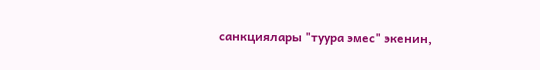санкциялары "туура эмес" экенин,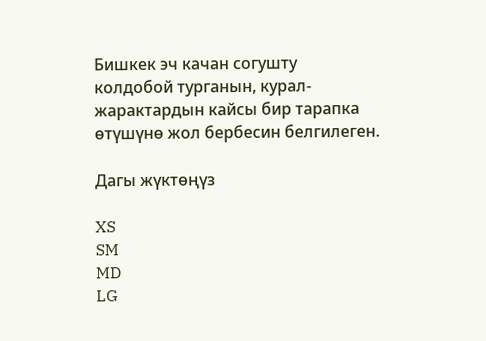Бишкек эч качан согушту колдобой турганын, курал-жарактардын кайсы бир тарапка өтүшүнө жол бербесин белгилеген.

Дагы жүктөңүз

XS
SM
MD
LG